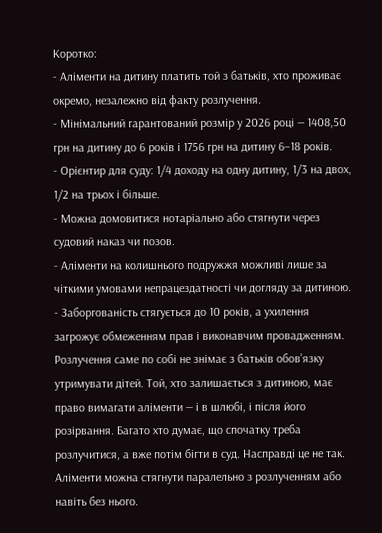Коротко:
- Аліменти на дитину платить той з батьків, хто проживає окремо, незалежно від факту розлучення.
- Мінімальний гарантований розмір у 2026 році — 1408,50 грн на дитину до 6 років і 1756 грн на дитину 6–18 років.
- Орієнтир для суду: 1/4 доходу на одну дитину, 1/3 на двох, 1/2 на трьох і більше.
- Можна домовитися нотаріально або стягнути через судовий наказ чи позов.
- Аліменти на колишнього подружжя можливі лише за чіткими умовами непрацездатності чи догляду за дитиною.
- Заборгованість стягується до 10 років, а ухилення загрожує обмеженням прав і виконавчим провадженням.
Розлучення саме по собі не знімає з батьків обов’язку утримувати дітей. Той, хто залишається з дитиною, має право вимагати аліменти — і в шлюбі, і після його розірвання. Багато хто думає, що спочатку треба розлучитися, а вже потім бігти в суд. Насправді це не так. Аліменти можна стягнути паралельно з розлученням або навіть без нього.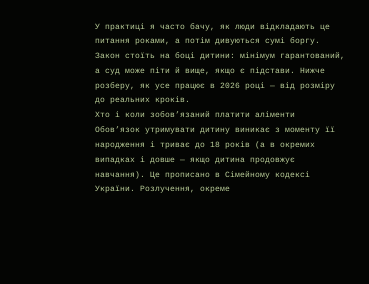У практиці я часто бачу, як люди відкладають це питання роками, а потім дивуються сумі боргу. Закон стоїть на боці дитини: мінімум гарантований, а суд може піти й вище, якщо є підстави. Нижче розберу, як усе працює в 2026 році — від розміру до реальних кроків.
Хто і коли зобов’язаний платити аліменти
Обов’язок утримувати дитину виникає з моменту її народження і триває до 18 років (а в окремих випадках і довше — якщо дитина продовжує навчання). Це прописано в Сімейному кодексі України. Розлучення, окреме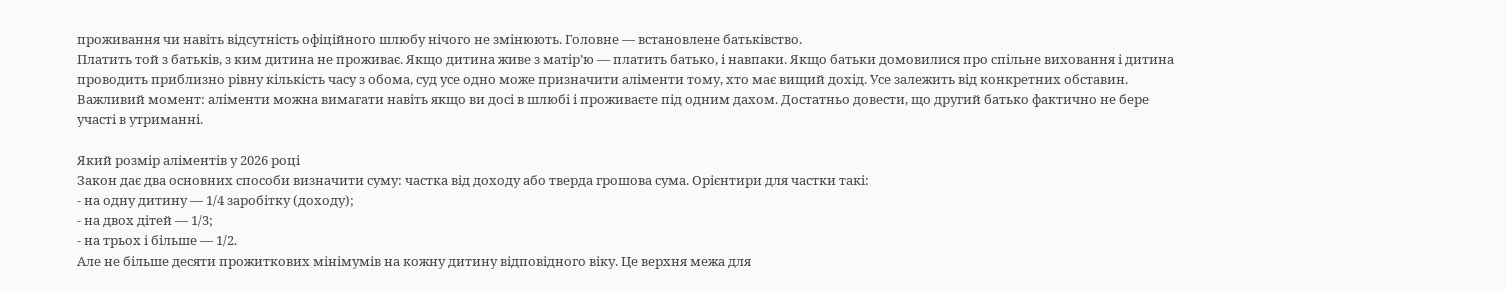проживання чи навіть відсутність офіційного шлюбу нічого не змінюють. Головне — встановлене батьківство.
Платить той з батьків, з ким дитина не проживає. Якщо дитина живе з матір’ю — платить батько, і навпаки. Якщо батьки домовилися про спільне виховання і дитина проводить приблизно рівну кількість часу з обома, суд усе одно може призначити аліменти тому, хто має вищий дохід. Усе залежить від конкретних обставин.
Важливий момент: аліменти можна вимагати навіть якщо ви досі в шлюбі і проживаєте під одним дахом. Достатньо довести, що другий батько фактично не бере участі в утриманні.

Який розмір аліментів у 2026 році
Закон дає два основних способи визначити суму: частка від доходу або тверда грошова сума. Орієнтири для частки такі:
- на одну дитину — 1/4 заробітку (доходу);
- на двох дітей — 1/3;
- на трьох і більше — 1/2.
Але не більше десяти прожиткових мінімумів на кожну дитину відповідного віку. Це верхня межа для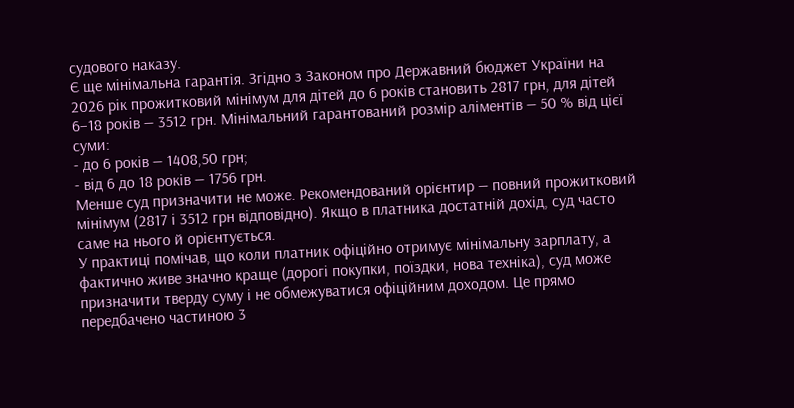судового наказу.
Є ще мінімальна гарантія. Згідно з Законом про Державний бюджет України на 2026 рік прожитковий мінімум для дітей до 6 років становить 2817 грн, для дітей 6–18 років — 3512 грн. Мінімальний гарантований розмір аліментів — 50 % від цієї суми:
- до 6 років — 1408,50 грн;
- від 6 до 18 років — 1756 грн.
Менше суд призначити не може. Рекомендований орієнтир — повний прожитковий мінімум (2817 і 3512 грн відповідно). Якщо в платника достатній дохід, суд часто саме на нього й орієнтується.
У практиці помічав, що коли платник офіційно отримує мінімальну зарплату, а фактично живе значно краще (дорогі покупки, поїздки, нова техніка), суд може призначити тверду суму і не обмежуватися офіційним доходом. Це прямо передбачено частиною 3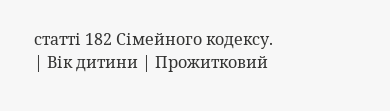статті 182 Сімейного кодексу.
| Вік дитини | Прожитковий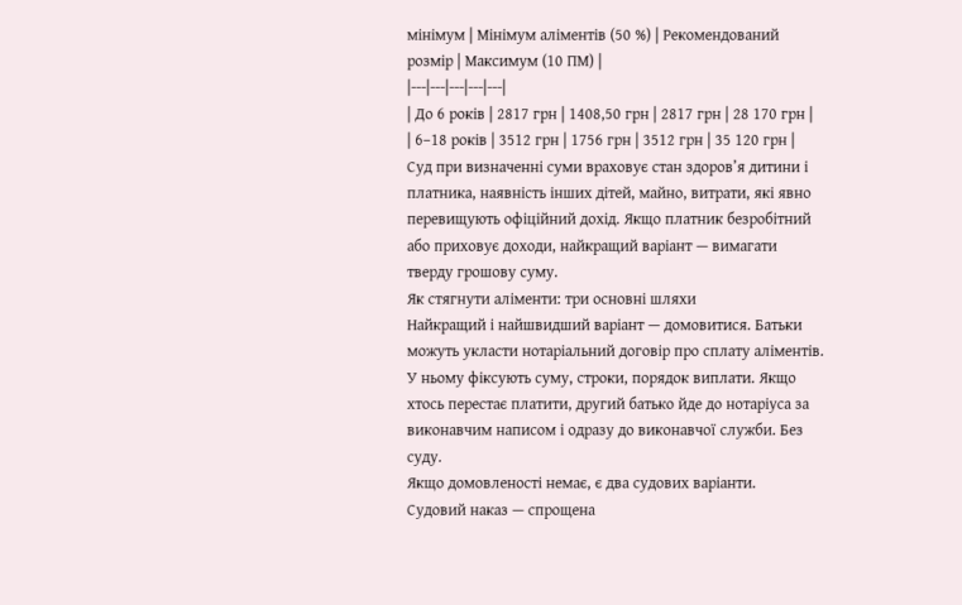мінімум | Мінімум аліментів (50 %) | Рекомендований розмір | Максимум (10 ПМ) |
|---|---|---|---|---|
| До 6 років | 2817 грн | 1408,50 грн | 2817 грн | 28 170 грн |
| 6–18 років | 3512 грн | 1756 грн | 3512 грн | 35 120 грн |
Суд при визначенні суми враховує стан здоров’я дитини і платника, наявність інших дітей, майно, витрати, які явно перевищують офіційний дохід. Якщо платник безробітний або приховує доходи, найкращий варіант — вимагати тверду грошову суму.
Як стягнути аліменти: три основні шляхи
Найкращий і найшвидший варіант — домовитися. Батьки можуть укласти нотаріальний договір про сплату аліментів. У ньому фіксують суму, строки, порядок виплати. Якщо хтось перестає платити, другий батько йде до нотаріуса за виконавчим написом і одразу до виконавчої служби. Без суду.
Якщо домовленості немає, є два судових варіанти.
Судовий наказ — спрощена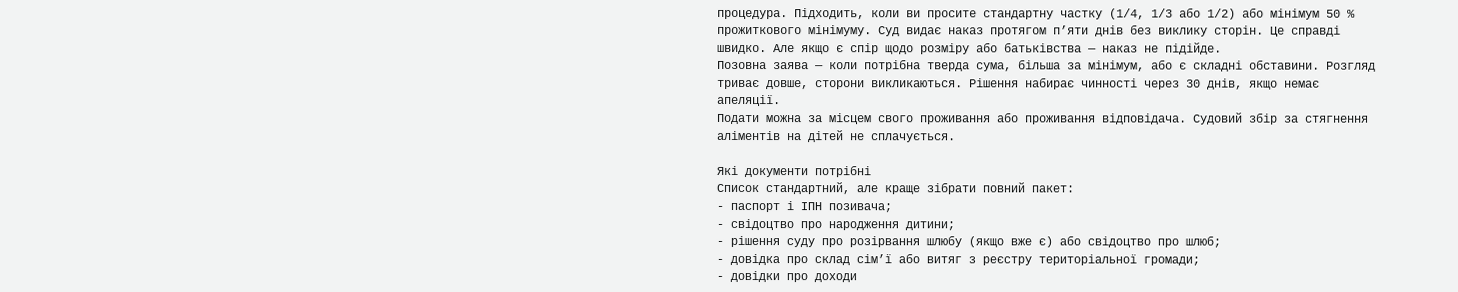процедура. Підходить, коли ви просите стандартну частку (1/4, 1/3 або 1/2) або мінімум 50 % прожиткового мінімуму. Суд видає наказ протягом п’яти днів без виклику сторін. Це справді швидко. Але якщо є спір щодо розміру або батьківства — наказ не підійде.
Позовна заява — коли потрібна тверда сума, більша за мінімум, або є складні обставини. Розгляд триває довше, сторони викликаються. Рішення набирає чинності через 30 днів, якщо немає апеляції.
Подати можна за місцем свого проживання або проживання відповідача. Судовий збір за стягнення аліментів на дітей не сплачується.

Які документи потрібні
Список стандартний, але краще зібрати повний пакет:
- паспорт і ІПН позивача;
- свідоцтво про народження дитини;
- рішення суду про розірвання шлюбу (якщо вже є) або свідоцтво про шлюб;
- довідка про склад сім’ї або витяг з реєстру територіальної громади;
- довідки про доходи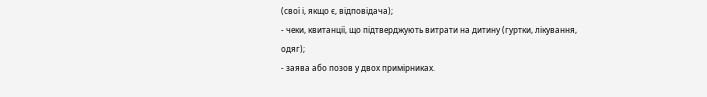(свої і, якщо є, відповідача);
- чеки, квитанції, що підтверджують витрати на дитину (гуртки, лікування, одяг);
- заява або позов у двох примірниках.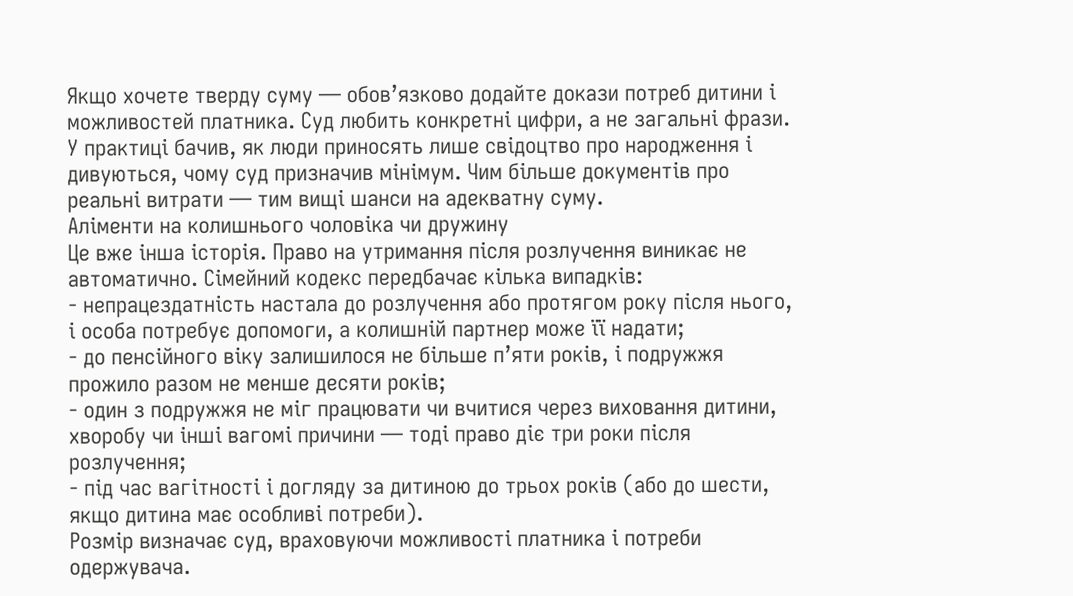Якщо хочете тверду суму — обов’язково додайте докази потреб дитини і можливостей платника. Суд любить конкретні цифри, а не загальні фрази.
У практиці бачив, як люди приносять лише свідоцтво про народження і дивуються, чому суд призначив мінімум. Чим більше документів про реальні витрати — тим вищі шанси на адекватну суму.
Аліменти на колишнього чоловіка чи дружину
Це вже інша історія. Право на утримання після розлучення виникає не автоматично. Сімейний кодекс передбачає кілька випадків:
- непрацездатність настала до розлучення або протягом року після нього, і особа потребує допомоги, а колишній партнер може її надати;
- до пенсійного віку залишилося не більше п’яти років, і подружжя прожило разом не менше десяти років;
- один з подружжя не міг працювати чи вчитися через виховання дитини, хворобу чи інші вагомі причини — тоді право діє три роки після розлучення;
- під час вагітності і догляду за дитиною до трьох років (або до шести, якщо дитина має особливі потреби).
Розмір визначає суд, враховуючи можливості платника і потреби одержувача.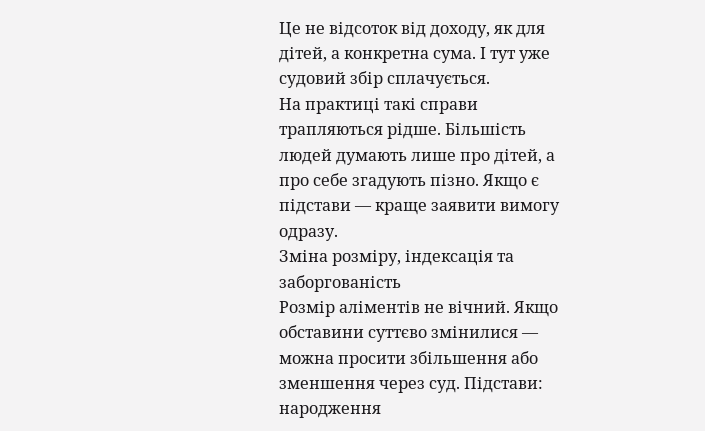Це не відсоток від доходу, як для дітей, а конкретна сума. І тут уже судовий збір сплачується.
На практиці такі справи трапляються рідше. Більшість людей думають лише про дітей, а про себе згадують пізно. Якщо є підстави — краще заявити вимогу одразу.
Зміна розміру, індексація та заборгованість
Розмір аліментів не вічний. Якщо обставини суттєво змінилися — можна просити збільшення або зменшення через суд. Підстави: народження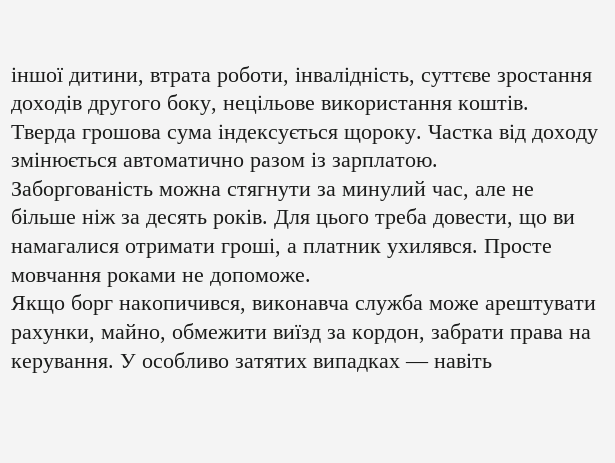іншої дитини, втрата роботи, інвалідність, суттєве зростання доходів другого боку, нецільове використання коштів.
Тверда грошова сума індексується щороку. Частка від доходу змінюється автоматично разом із зарплатою.
Заборгованість можна стягнути за минулий час, але не більше ніж за десять років. Для цього треба довести, що ви намагалися отримати гроші, а платник ухилявся. Просте мовчання роками не допоможе.
Якщо борг накопичився, виконавча служба може арештувати рахунки, майно, обмежити виїзд за кордон, забрати права на керування. У особливо затятих випадках — навіть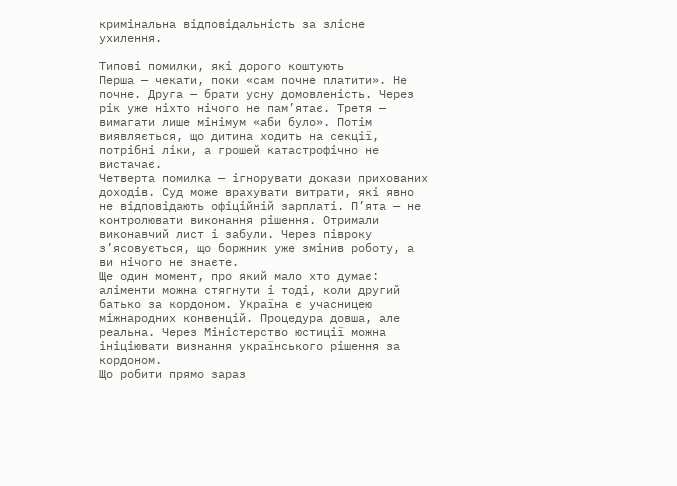кримінальна відповідальність за злісне ухилення.

Типові помилки, які дорого коштують
Перша — чекати, поки «сам почне платити». Не почне. Друга — брати усну домовленість. Через рік уже ніхто нічого не пам’ятає. Третя — вимагати лише мінімум «аби було». Потім виявляється, що дитина ходить на секції, потрібні ліки, а грошей катастрофічно не вистачає.
Четверта помилка — ігнорувати докази прихованих доходів. Суд може врахувати витрати, які явно не відповідають офіційній зарплаті. П’ята — не контролювати виконання рішення. Отримали виконавчий лист і забули. Через півроку з’ясовується, що боржник уже змінив роботу, а ви нічого не знаєте.
Ще один момент, про який мало хто думає: аліменти можна стягнути і тоді, коли другий батько за кордоном. Україна є учасницею міжнародних конвенцій. Процедура довша, але реальна. Через Міністерство юстиції можна ініціювати визнання українського рішення за кордоном.
Що робити прямо зараз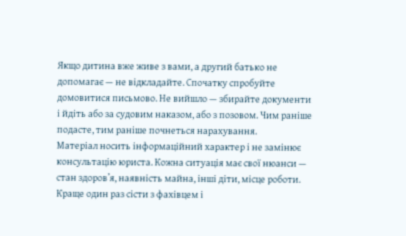Якщо дитина вже живе з вами, а другий батько не допомагає — не відкладайте. Спочатку спробуйте домовитися письмово. Не вийшло — збирайте документи і йдіть або за судовим наказом, або з позовом. Чим раніше подасте, тим раніше почнеться нарахування.
Матеріал носить інформаційний характер і не замінює консультацію юриста. Кожна ситуація має свої нюанси — стан здоров’я, наявність майна, інші діти, місце роботи. Краще один раз сісти з фахівцем і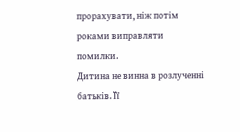прорахувати, ніж потім роками виправляти помилки.
Дитина не винна в розлученні батьків. Її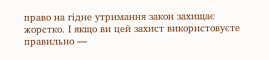право на гідне утримання закон захищає жорстко. І якщо ви цей захист використовуєте правильно —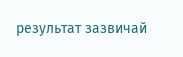результат зазвичай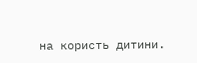на користь дитини.